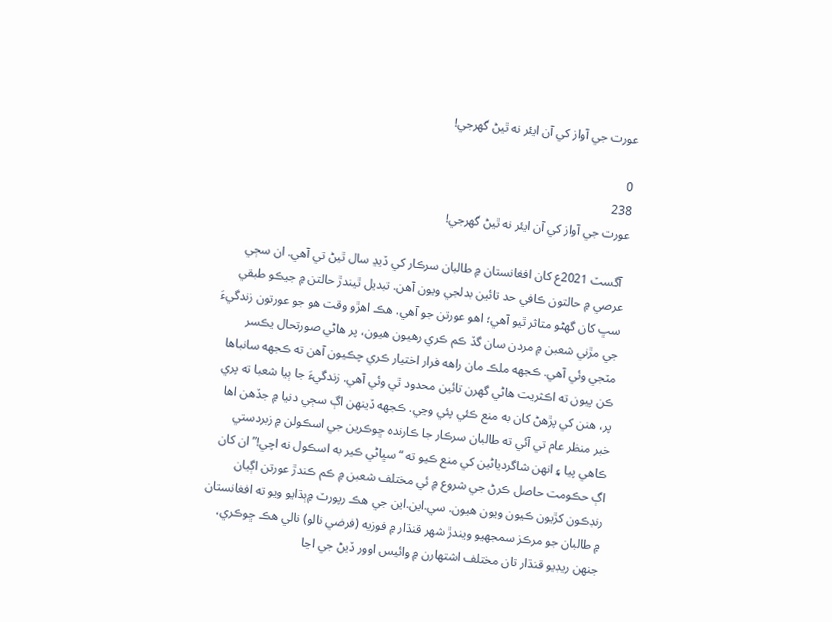عورت جي آواز کي آن ايئر نه ٿيڻ گهرجي!

0
238
عورت جي آواز کي آن ايئر نه ٿيڻ گهرجي!

 آگسٽ 2021ع کان افغانستان ۾ طالبان سرڪار کي ڏيڍ سال ٿيڻ تي آهي. ان سڄي عرصي ۾ حالتون ڪافي حد تائين بدلجي ويون آهن. تبديل ٿيندڙ حالتن ۾ جيڪو طبقي سڀ کان گهڻو متاثر ٿيو آهي؛ اهو عورتن جو آهي. هڪ اهڙو وقت هو جو عورتون زندگيءَ جي مڙني شعبن ۾ مردن سان گڏ ڪم ڪري رهيون هيون، پر هاڻي صورتحال يڪسر مٽجي وئي آهي. ڪجهه ملڪ مان راهه فرار اختيار ڪري چڪيون آهن ته ڪجهه سانباها ڪن پيون ته اڪثريت هاڻي گهرن تائين محدود ٿي وئي آهي. زندگيءَ جا ٻيا شعبا ته پري پر، هنن کي پڙهڻ کان به منع ڪئي پئي وڃي. ڪجهه ڏينهن اڳ سڄي دنيا ۾ جڏهن اها خبر منظر عام تي آئي ته طالبان سرڪار جا ڪارنده ڇوڪرين جي اسڪولن ۾ زبردستي ڪاهي پيا ۽ انهن شاگردياڻين کي منع ڪيو ته “سڀاڻي ڪير به اسڪول نه اچي!” ان کان اڳ حڪومت حاصل ڪرڻ جي شروع ۾ ئي مختلف شعبن ۾ ڪم ڪندڙ عورتن اڳيان رنڊڪون کڙيون ڪيون ويون هيون. سي.اين.اين جي هڪ رپورٽ ۾ٻڌايو ويو ته افغانستان ۾ طالبان جو مرڪز سمجهيو ويندڙ شهر قنڌار ۾ فوزيه (فرضي نالو) نالي هڪ ڇوڪري، جنهن ريڊيو قنڌار تان مختلف اشتهارن ۾ وائيس اوور ڏيڻ جي اڃا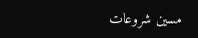مسين شروعات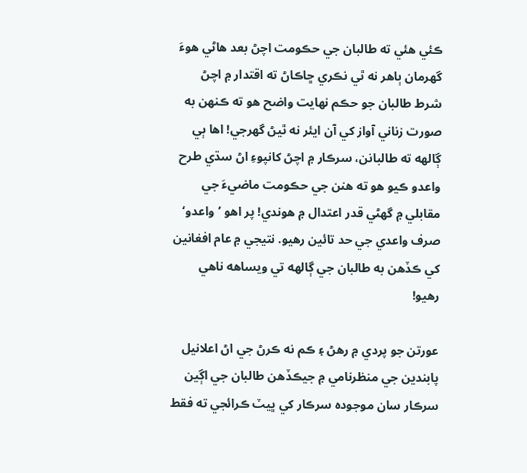ڪئي هئي ته طالبان جي حڪومت اچڻ بعد هاڻي هوءَ گهرمان ٻاهر نه ٿي نڪري ڇاڪاڻ ته اقتدار ۾ اچڻ شرط طالبان جو حڪم نهايت واضح هو ته ڪنهن به صورت زناني آواز کي آن ايئر نه ٿيڻ گهرجي! اها ٻي ڳالهه ته طالبانن، سرڪار ۾ اچڻ کانپوءِ اڻ سڌي طرح واعدو ڪيو هو ته هنن جي حڪومت ماضيءَ جي مقابلي ۾ گهڻي قدر اعتدال ۾ هوندي! پر اهو ’واعدو‘ صرف واعدي جي حد تائين رهيو. نتيجي ۾ عام افغانين کي ڪڏهن به طالبان جي ڳالهه تي ويساهه ناهي رهيو!

عورتن جو پردي ۾ رهڻ ۽ ڪم نه ڪرڻ جي اڻ اعلانيل پابندين جي منظرنامي ۾ جيڪڏهن طالبان جي اڳين سرڪار سان موجوده سرڪار کي ڀيٽ ڪرائجي ته فقط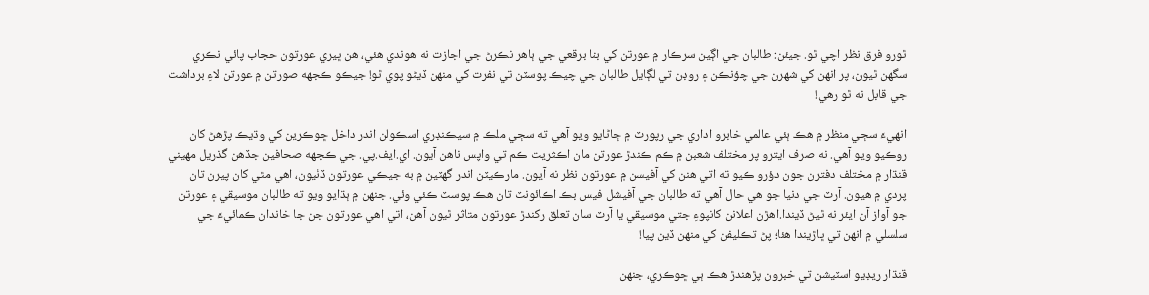ٿورو فرق نظر اچي ٿو. جيئن: طالبان جي اڳين سرڪار ۾ عورتن کي بنا برقعي جي ٻاهر نڪرڻ جي اجازت نه هوندي هئي، هن ڀيري عورتون حجاب پائي نڪري سگهن ٿيون، پر انهن کي شهرن جي چؤنڪن ۽ روڊن تي لڳايل طالبان جي چيڪ پوسٽن تي نفرت کي منهن ڏيڻو پوي ٿو! جيڪو ڪجهه صورتن ۾ عورتن لاءِ برداشت جي قابل نه ٿو رهي!

انهيءَ سڄي منظر ۾ هڪ ٻئي عالمي خابرو اداري جي رپورٽ ۾ ڄاڻايو ويو آهي ته سڄي ملڪ ۾ سيڪنڊري اسڪولن اندر داخل ڇوڪرين کي وڌيڪ پڙهڻ کان روڪيو ويو آهي. نه صرف ايترو پر مختلف شعبن ۾ ڪم ڪندڙ عورتن مان اڪثريت ڪم تي واپس ناهن آيون. اي.ايف.پي. جي ڪجهه صحافين جڏهن گذريل مهيني قنڌار ۾ مختلف دفترن جون دؤرو ڪيو ته اتي هنن کي آفيسن ۾ عورتون نظر نه آيون. مارڪيٽن اندر گهٽين ۾ به جيڪي عورتون ڏٺيون، اهي مٿي کان پيرن تان پردي ۾ هيون. آرٽ جي دنيا جو هي حال آهي ته طالبان جي آفيشل فيس بڪ اڪائونٽ تان هڪ پوسٽ ڪئي وئي. جنهن ۾ ٻڌايو ويو ته طالبان موسيقي ۽ عورتن جو آواز آن ايئر نه ٿيڻ ڏيندا.اهڙن اعلانن کانپوءِ جتي موسيقي يا آرٽ سان تعلق رکندڙ عورتون متاثر ٿيون آهن، اتي اهي عورتون جن جا خاندان ڪمائيءَ جي سلسلي ۾ انهن تي ڀاڙيندا هئا؛ پڻ تڪليفن کي منهن ڏين پيا!

قنڌار ريڊيو اسٽيشن تي خبرون پڙهندڙ هڪ ٻي ڇوڪري، جنهن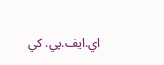اي.ايف.پي. کي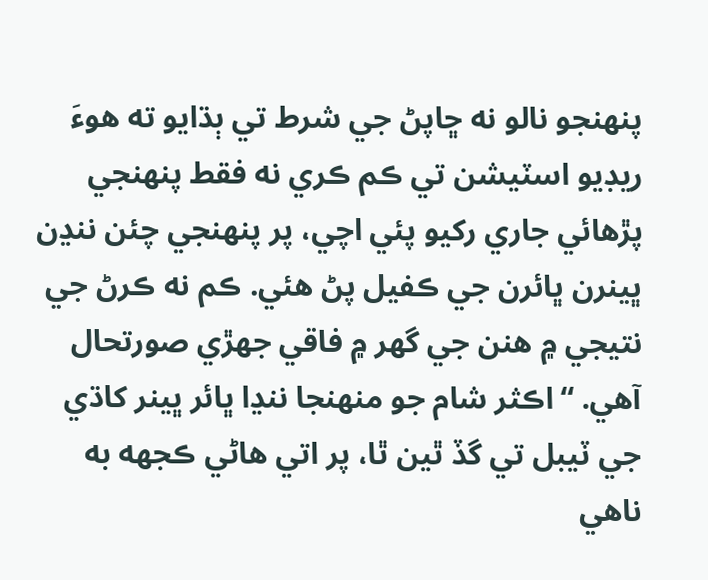پنهنجو نالو نه ڇاپڻ جي شرط تي ٻڌايو ته هوءَ ريڊيو اسٽيشن تي ڪم ڪري نه فقط پنهنجي پڙهائي جاري رکيو پئي اچي، پر پنهنجي چئن ننڍن ڀينرن ڀائرن جي ڪفيل پڻ هئي. ڪم نه ڪرڻ جي نتيجي ۾ هنن جي گهر ۾ فاقي جهڙي صورتحال آهي. “اڪثر شام جو منهنجا ننڍا ڀائر ڀينر کاڌي جي ٽيبل تي گڏ ٿين ٿا، پر اتي هاڻي ڪجهه به ناهي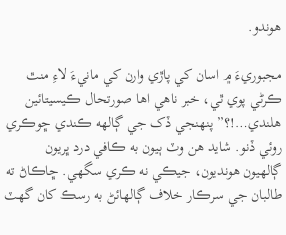هوندو.

مجبوريءَ ۾ اسان کي پاڙي وارن کي مانيءَ لاءِ منٿ ڪرڻي پوي ٿي، خبر ناهي اها صورتحال ڪيسيتائين هلندي…!؟” پنهنجي ڏک جي ڳالهه ڪندي ڇوڪري روئي ڏنو. شايد هن وٽ ٻيون به ڪافي درد ڀريون ڳالهيون هونديون، جيڪي نه ڪري سگهي. ڇاڪاڻ ته طالبان جي سرڪار خلاف ڳالهائڻ به رسڪ کان گهٽ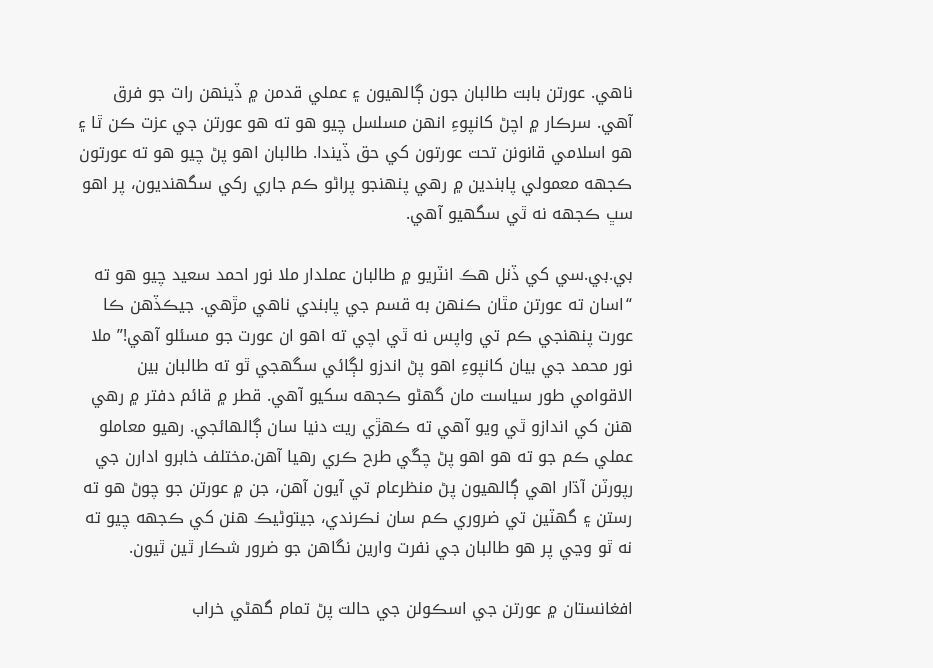ناهي. عورتن بابت طالبان جون ڳالهيون ۽ عملي قدمن ۾ ڏينهن رات جو فرق آهي. سرڪار ۾ اچڻ کانپوءِ انهن مسلسل چيو هو ته هو عورتن جي عزت ڪن ٿا ۽ هو اسلامي قانونن تحت عورتون کي حق ڏيندا. طالبان اهو پڻ چيو هو ته عورتون ڪجهه معمولي پابندين ۾ رهي پنهنجو پراڻو ڪم جاري رکي سگهنديون، پر اهو سڀ ڪجهه نه ٿي سگهيو آهي.

بي.بي.سي کي ڏنل هڪ انٽريو ۾ طالبان عملدار ملا نور احمد سعيد چيو هو ته “اسان ته عورتن مٿان ڪنهن به قسم جي پابندي ناهي مڙهي. جيڪڏهن ڪا عورت پنهنجي ڪم تي واپس نه ٿي اچي ته اهو ان عورت جو مسئلو آهي!” ملا نور محمد جي بيان کانپوءِ اهو پڻ اندزو لڳائي سگهجي ٿو ته طالبان بين الاقوامي طور سياست مان گهڻو ڪجهه سکيو آهي. قطر ۾ قائم دفتر ۾ رهي هنن کي اندازو ٿي ويو آهي ته ڪهڙي ريت دنيا سان ڳالهائجي. رهيو معاملو عملي ڪم جو ته هو اهو پڻ چڱي طرح ڪري رهيا آهن.مختلف خابرو ادارن جي رپورٽن آڌار اهي ڳالهيون پڻ منظرعام تي آيون آهن، جن ۾ عورتن جو چوڻ هو ته رستن ۽ گهٽين تي ضروري ڪم سان نڪرندي، جيتوڻيڪ هنن کي ڪجهه چيو ته نه ٿو وڃي پر هو طالبان جي نفرت وارين نگاهن جو ضرور شڪار ٿين ٿيون.

افغانستان ۾ عورتن جي اسڪولن جي حالت پڻ تمام گهڻي خراب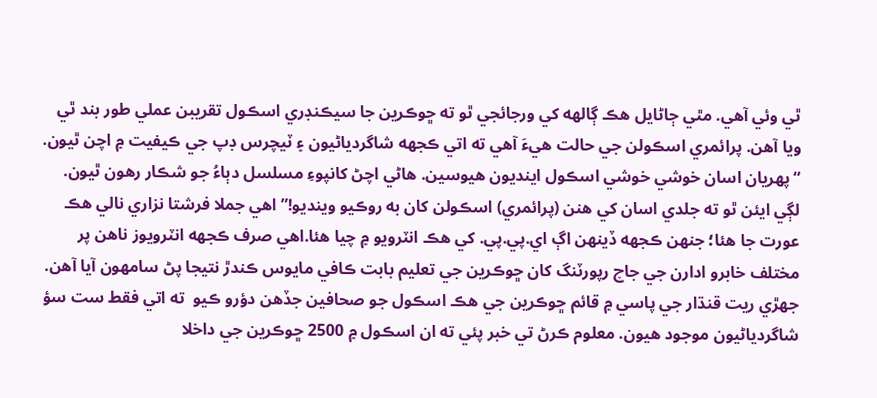ٿي وئي آهي. مٿي ڄاڻايل هڪ ڳالهه کي ورجائجي ٿو ته ڇوڪرين جا سيڪنڊري اسڪول تقريبن عملي طور بند ٿي ويا آهن. پرائمري اسڪولن جي حالت هيءَ آهي ته اتي ڪجهه شاگردياڻيون ۽ ٽيچرس ڊپ جي ڪيفيت ۾ اچن ٿيون. “پهريان اسان خوشي خوشي اسڪول اينديون هيوسين. هاڻي اچڻ کانپوءِ مسلسل دٻاءُ جو شڪار رهون ٿيون. لڳي ايئن ٿو ته جلدي اسان کي هنن (پرائمري) اسڪولن کان به روڪيو وينديو!” اهي جملا فرشتا نزاري نالي هڪ عورت جا هئا؛ جنهن ڪجهه ڏينهن اڳ اي.پي.پي. کي هڪ انٽرويو ۾ چيا هئا.اهي صرف ڪجهه انٽرويوز ناهن پر مختلف خابرو ادارن جي جاچ رپورٽنگ کان ڇوڪرين جي تعليم بابت ڪافي مايوس ڪندڙ نتيجا پڻ سامهون آيا آهن. جهڙي ريت قنڌار جي پاسي ۾ قائم ڇوڪرين جي هڪ اسڪول جو صحافين جڏهن دؤرو ڪيو  ته اتي فقط ست سؤ شاگردياڻيون موجود هيون. معلوم ڪرڻ تي خبر پئي ته ان اسڪول ۾ 2500 ڇوڪرين جي داخلا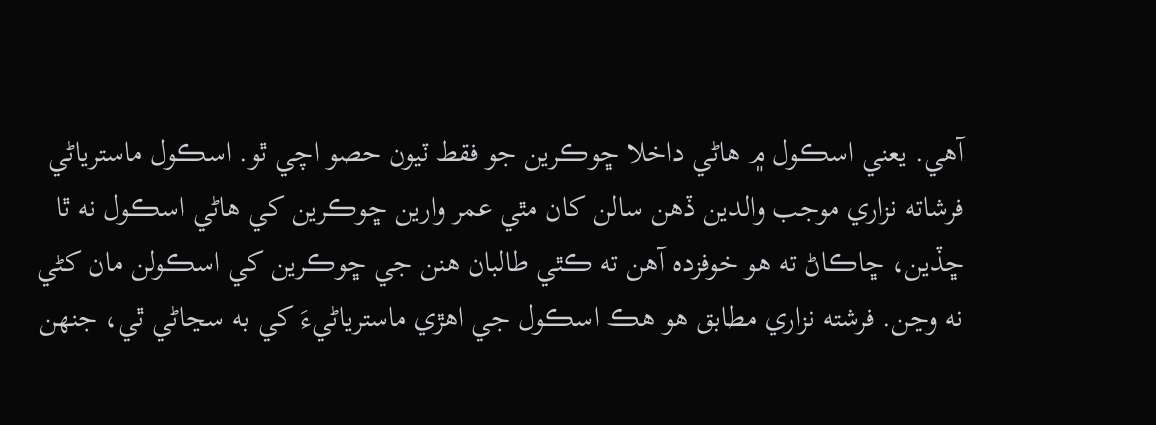آهي. يعني اسڪول ۾ هاڻي داخلا ڇوڪرين جو فقط ٽيون حصو اچي ٿو. اسڪول ماسترياڻي فرشاته نزاري موجب والدين ڏهن سالن کان مٿي عمر وارين ڇوڪرين کي هاڻي اسڪول نه ٿا ڇڏين، ڇاڪاڻ ته هو خوفزده آهن ته ڪٿي طالبان هنن جي ڇوڪرين کي اسڪولن مان کڻي نه وڃن. فرشته نزاري مطابق هو هڪ اسڪول جي اهڙي ماسترياڻيءَ کي به سڃاڻي ٿي، جنهن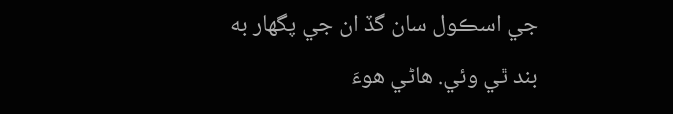جي اسڪول سان گڏ ان جي پگهار به بند ٿي وئي. هاڻي هوءَ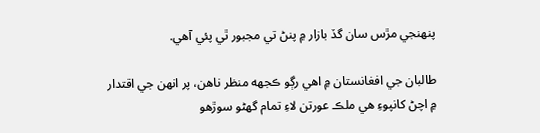پنهنجي مڙس سان گڏ بازار ۾ پنڻ تي مجبور ٿي پئي آهي.

طالبان جي افغانستان ۾ اهي رڳو ڪجهه منظر ناهن، پر انهن جي اقتدار ۾ اچڻ کانپوءِ هي ملڪ عورتن لاءِ تمام گهڻو سوڙهو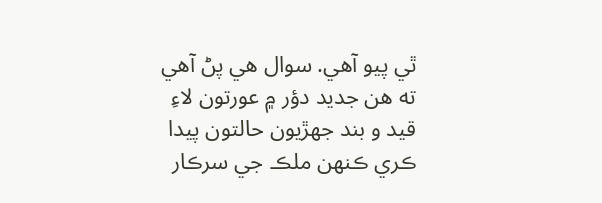ٿي پيو آهي. سوال هي پڻ آهي ته هن جديد دؤر ۾ عورتون لاءِ قيد و بند جهڙيون حالتون پيدا ڪري ڪنهن ملڪ جي سرڪار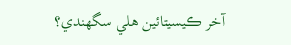آخر ڪيسيتائين هلي سگهندي؟